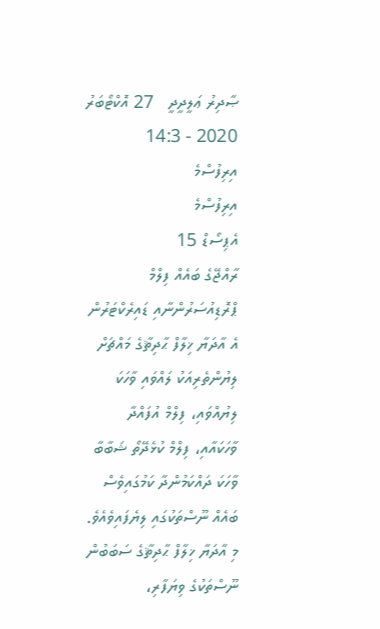ޞާދިރު ޢަލީދީދީ   27 އޮކްޓޯބަރު 2020 - 14:3
އިރިފުސްމެ
އިރިފުސްމެ
އެޕިސޯޑް 15
ރާއްޖޭގެ ބައެއް ފިލްމް ޕްރޮޑިއުސަރުންނާއި ޑައިރެކްޓަރުން އެ އާދަޔާ ޚިލާފް ޙާދިޘާގެ މައްޗަށް ލިޔުންތެރިއަކު ލައްވައި ވާހަކަ ލިޔުއްވައި، ފިލްމް އުފައްދާ ވާހަކައާއި، ފިލްމް ކުޅެދޭތޯ ޝަބާބާ ވާހަކަ ދައްކަމުންދާ ކަމުގައިވެސް ބައެއް ނޫސްތަކުގައި ލިޔެފައިވެއެވެ. މި އާދަޔާ ޚިލާފް ޙާދިޘާގެ ސަބަބުން ނޫސްތަކުގެ ވިޔަފާރި،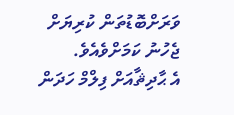ވަރަށްބޮޑުތަން ކުރިޔަށް ޖެހުނު ކަމަށްވެއެވެ.
އެ ޙާދިޘާއަށް ފިލްމް ހަދަން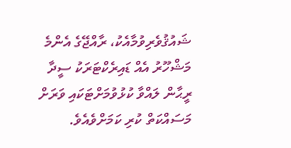ޝައުޤުވެރިވުމާއެކު، ރާއްޖޭގެ އެންމެ މަޝްހޫރު އެއް ޑައިރެކްޓަރަކު ސީދާ ރީޙާން ލައްވާ ކުޅުވުމަށްޓަކައި ވަރަށް މަސައްކަތް ކުރި ކަމަށްވެއެވެ.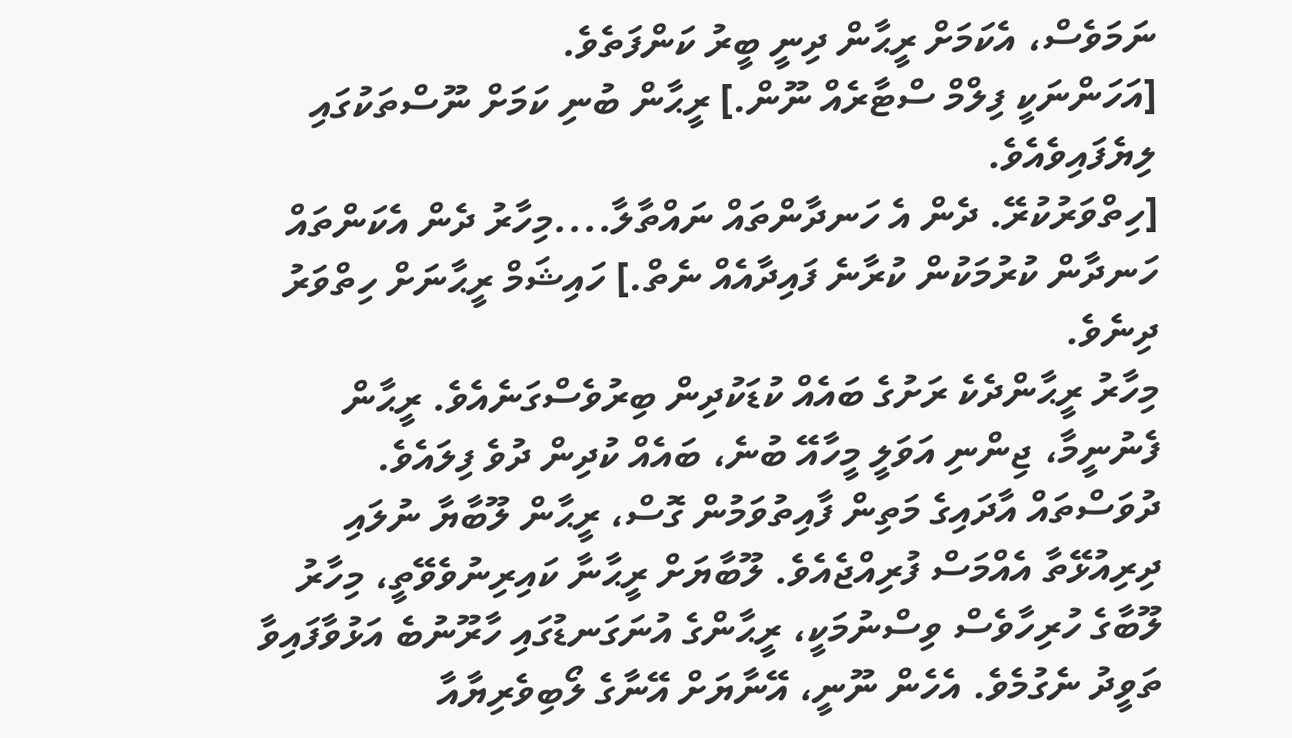ނަމަވެސް، އެކަމަށް ރީޙާން ދިނީ ބީރު ކަންފަތެވެ.
[އަހަންނަކީ ފިލްމް ސްޓާރެއް ނޫން.] ރީޙާން ބުނި ކަމަށް ނޫސްތަކުގައި ލިޔެފައިވެއެވެ.
[ހިތްވަރުކުރޭ. ދެން އެ ހަނދާންތައް ނައްތާލާ....މިހާރު ދެން އެކަންތައް ހަނދާން ކުރުމަކުން ކުރާނެ ފައިދާއެއް ނެތް.] ހައިޝަމް ރީޙާނަށް ހިތްވަރު ދިނެވެ.
މިހާރު ރީޙާންދެކެ ރަށުގެ ބައެއް ކުޑަކުދިން ބިރުވެސްގަނެއެވެ. ރީޙާން ފެނުނީމާ، ޖިންނި އަވަލީ މީހާއޭ ބުނެ، ބައެއް ކުދިން ދުވެ ފިލައެވެ.
ދުވަސްތައް އާދައިގެ މަތިން ފާއިތުވަމުން ގޮސް، ރީޙާން ލޫބާޔާ ނުލައި ދިރިއުޅޭތާ އެއްމަސް ފުރިއްޖެއެވެ. ލޫބާޔަށް ރީޙާނާ ކައިރިނުވެވޭތީ، މިހާރު ލޫބާގެ ހުރިހާވެސް ވިސްނުމަކީ، ރީޙާންގެ އުނަގަނޑުގައި ހާރޫނުބެ އަޅުވާފައިވާ ތަވީދު ނެގުމެވެ. އެހެން ނޫނީ، އޭނާޔަށް އޭނާގެ ލޯބިވެރިޔާއާ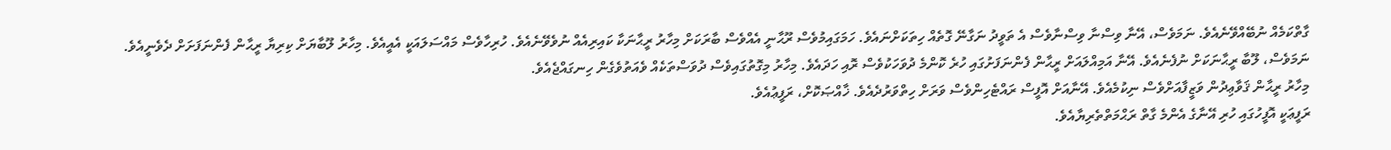ގާތްކަމެއް ނުބޭއްވޭނެއެވެ. ނަމަވެސް، އޭނާ ވިސްނާ ވިސްނާވެސް އެ ތަވީދު ނަގާނޭ ގޮތެއް ހިތަކަށްނައެވެ. ހަމަގައިމުވެސް ރޫޙާނީ އެއްވެސް ބާރަކަށް މިހާރު ރީޙާނަކާ ކައިރިއެއް ނުވެވޭނެއެވެ. ހުރިހާވެސް މައްސަލައަކީ އެއީއެވެ. މިހާރު ލޫބާޔަށް ކިރިޔާ ރީޙާން ފެންނަފަށަށް ދެވެނީއެވެ. ނަމަވެސް، ލޫބާ ރީޙާނަކަށް ނުފެނެއެވެ. އޭނާ އަމިއްލައަށް ރީޙާން ފެންނަފަށުގައި ހުރެ ކޮންމެ ދުވަހަކުވެސް ރޮއި ހަދައެވެ. މިހާރު މިގޮތުގައިވެސް ދުވަސްތަކެއް ވެއަތުވެގެން ހިނގައްޖެއެވެ.
މިހާރު ރީޙާން ޤަވާޢިދުން ވަޒީފާއަށްވެސް ނިކުމެއެވެ. އޭނާއަށް އޮފީސް ރައްޓެހިންވެސް ވަރަށް ހިތްވަރުދެއެވެ. ޚާއްޞަކޮށް، ރަފީޢުއެވެ.
ރަފީޢަކީ އޮފީހުގައި ހުރި އޭނާގެ އެންމެ ގާތް ރަޙްމަތްތެރިޔާއެވެ.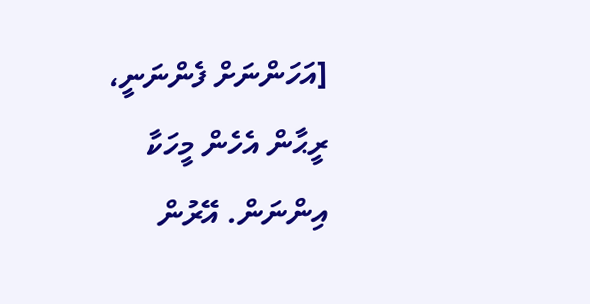[އަހަންނަށް ފެންނަނީ، ރީޙާން އެހެން މީހަކާ އިންނަން. އޭރުން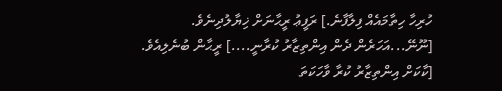ހުރިހާ ހިތާމައެއް ފިލާފާނެ.] ރަފީޢު ރީޙާނަށް ޚިޔާލުދިނެވެ.
[ނޫނޭ...އަހަރެން ދެން އިންތިޒާރު ކުރާނީ....] ރީޙާން ބުނެލިއެވެ.
[ކާކަށް އިންތިޒާރު ކުރާ ވާހަކަތަ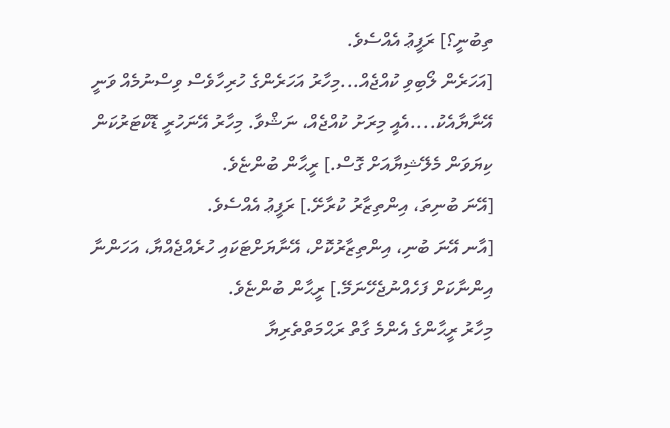ތިބުނީ؟] ރަފީޢު އެއްސެވެ.
[އަހަރެން ލޯބިވި ކުއްޖެއް...މިހާރު އަހަރެންގެ ހުރިހާވެސް ވިސްނުމެއް ވަނީ އޭނާޔާއެކު....އެއީ މިރަށު ކުއްޖެއް، ނަޝްވާ. މިހާރު އޭނަހުރީ ޑޮކްޓަރުކަން ކިޔަވަން މެލޭޝިޔާއަށް ގޮސް.] ރީޙާން ބުންޏެވެ.
[އޭނަ ބުނިތަ، އިންތިޒާރު ކުރާށޭ.] ރަފީޢު އެއްސެވެ.
[އާނ އޭނަ ބުނި، އިންތިޒާރުކޮށް، އޭނާޔަށްޓަކައި ހުރެއްޖެއްޔާ، އަހަންނާ އިންނާކަށް ފަހެއްނުޖެހޭނަމޭ.] ރީޙާން ބުންޏެވެ.
މިހާރު ރީޙާންގެ އެންމެ ގާތް ރަޙްމަތްތެރިޔާ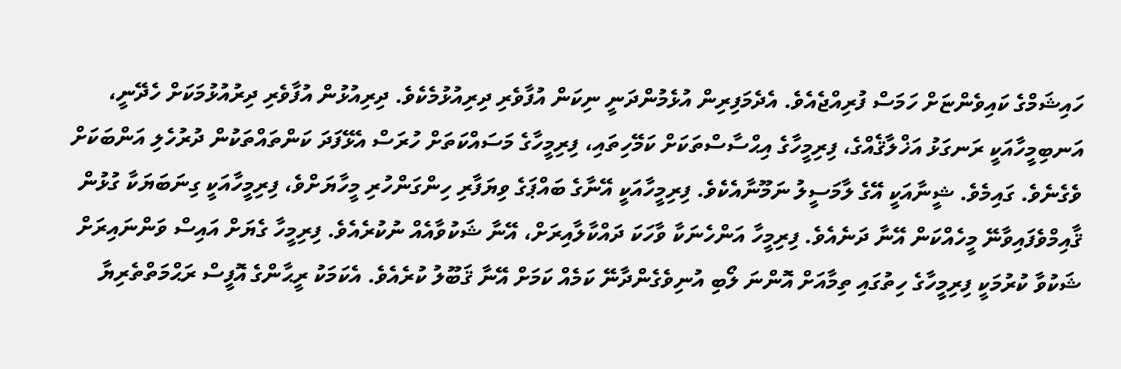ހައިޝަމްގެ ކައިވެންޏަށް ހަމަސް ފުރިއްޖެއެވެ. އެދެމަފިރިން އުޅެމުންދަނީ ނިކަން އުފާވެރި ދިރިއުޅުމެކެވެ. ދިރިއުޅުން އުފާވެރި ދިރުއުޅުމަކަށް ހެދޭނީ، އަނބިމީހާއަކީ ރަނގަޅު އަޚްލާޤެއްގެ، ފިރިމީހާގެ އިޙްސާސްތަކަށް ކަމޭހިތައި، ފިރިމީހާގެ މަސައްކަތަށް ހުރަސް އެޅޭފަދަ ކަންތައްތަކުން ދުރުހެލި އަންބަކަށް ވެގެނެވެ. ގައިމެވެ. ޝީނާއަކީ އޭގެ ލާމަސީލު ނަމޫނާއެކެވެ. ފިރިމީހާއަކީ އޭނާގެ ބައްޕަގެ ވިޔަފާރި ހިންގަންހުރި މީހާޔަށްވެ، ފިރިމީހާއަކީ ގިނަބަޔަކާ ގުޅުން ޤާއިމްވެފައިވާނޭ މީހެއްކަން އޭނާ ދަނެއެވެ. ފިރިމީހާ އަންހެނަކާ ވާހަކަ ދައްކާލާއިރަށް، އޭނާ ޝަކުވާއެއް ނުކުރެއެވެ. ފިރިމީހާ ގެޔަށް އައިސް ވަންނައިރަށް ޝަކުވާ ކުރުމަކީ ފިރިމީހާގެ ހިތުގައި ތިމާއަށް އޮންނަ ލޯބި އުނިވެގެންދާނޭ ކަމެއް ކަމަށް އޭނާ ޤަބޫލު ކުރެއެވެ. އެކަމަކު ރީޙާންގެ އޮފީސް ރަޙްމަތްތެރިޔާ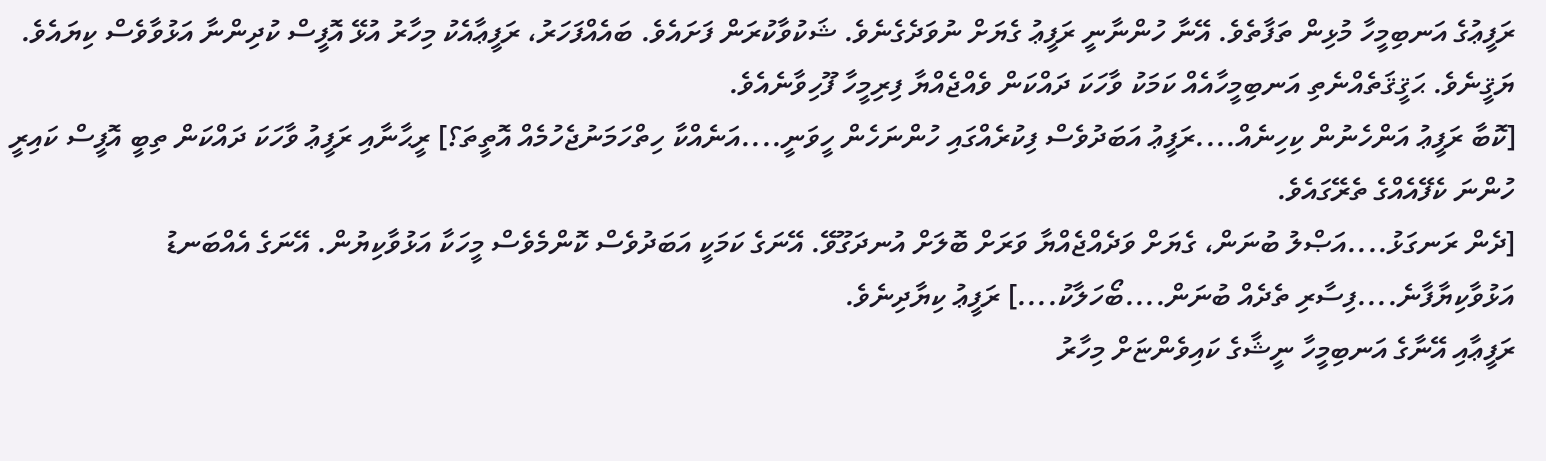ރަފީޢުގެ އަނބިމީހާ މުޅިން ތަފާތެވެ. އޭނާ ހުންނާނީ ރަފީޢު ގެޔަށް ނުވަދެގެނެވެ. ޝަކުވާކުރަން ފަށައެވެ. ބައެއްފަހަރު، ރަފީޢާއެކު މިހާރު އުޅޭ އޮފީސް ކުދިންނާ އަޅުވާވެސް ކިޔައެވެ. ޔަޤީނެވެ. ޙަޤީޤަތެއްނެތި އަނބިމީހާއެއް ކަމަކު ވާހަކަ ދައްކަން ވެއްޖެއްޔާ ފިރިމީހާ ފޫހިވާނެއެވެ.
[ކޮބާ ރަފީޢު އަންހެނުން ކިހިނެއް....ރަފީޢު އަބަދުވެސް ފިކުރެއްގައި ހުންނަހެން ހީވަނީ....އަނެއްކާ ހިތްހަމަނުޖެހުމެއް އޮތީތަ؟] ރީޙާނާއި ރަފީޢު ވާހަކަ ދައްކަން ތިބީ އޮފީސް ކައިރީ ހުންނަ ކެފޭއެއްގެ ތެރޭގައެވެ.
[ދެން ރަނގަޅު....އަޞްލު ބުނަން، ގެޔަށް ވަދެއްޖެއްޔާ ވަރަށް ބޮލަށް އުނދަގޫވޭ. އޭނަގެ ކަމަކީ އަބަދުވެސް ކޮންމެވެސް މީހަކާ އަޅުވާކިޔުން. އޭނަގެ އެއްބަނޑު އަޅުވާކިޔާފާނެ....ފިސާރި ތެދެއް ބުނަން....ބޯހަލާކު....] ރަފީޢު ކިޔާދިނެވެ.
ރަފީޢާއި އޭނާގެ އަނބިމީހާ ނީޝާގެ ކައިވެންޏަށް މިހާރު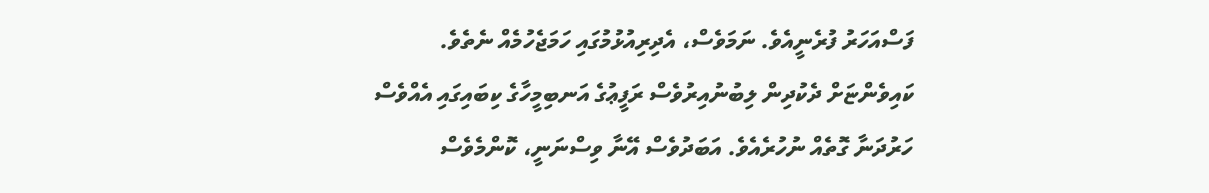ފަސްއަހަރު ފުރެނީއެވެ. ނަމަވެސް، އެދިރިއުޅުމުގައި ހަމަޖެހުމެއް ނެތެވެ. ކައިވެންޏަށް ދެކުދިން ލިބުނުއިރުވެސް ރަފީޢުގެ އަނބިމީހާގެ ކިބައިގައި އެއްވެސް ހަރުދަނާ ގޮތެއް ނުހުރެއެވެ. އަބަދުވެސް އޭނާ ވިސްނަނީ، ކޮންމެވެސް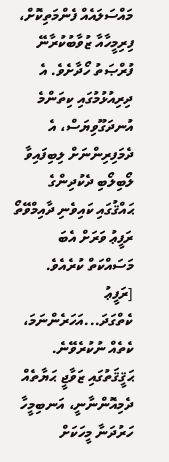މައްސަލައެއް ފެންމަތިކޮށް، ފިރިމީހާއާ ޒުވާބުކުރާނޭ ފުރްޞަތު ހޯދާށެވެ. އެ ދިރިއުޅުމުގައި ކިތަންމެ އުނދަގޫވިޔަސް، އެ ދެމަފިރިންނަށް ލިބިފައިވާ ލޯބިލޯބި ދެކުދިންގެ ޙައްޤުގައި ކައިވެނި ދާއިމްވޭތޯ ރަފީޢު ވަރަށް އެބަ މަސައްކަތް ކުރެއެވެ.
[ރަފީޢު ކެތްގަދަ...އަހަރެންނަމަ، ކެތެއް ނުކުރެވޭނެ. ޙަޤީޤަތުގައި ޒަވާޖީ ޙަޔާތެއް ދެމިއޮންނާނީ، އަނބިމީހާ ހަރުދަނާ މީހަކަށް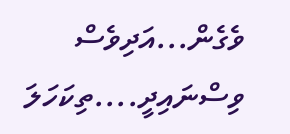ވެގެން...އަދިވެސް ވިސްނައިދީ....ތިކަހަލަ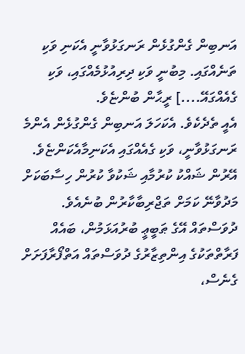އަނބިން ގެންގުޅެން ރަނގަޅުވާނީ އެކަނި ވަކި ތަނެއްގައި. މިބުނީ ވަކި ދިރިއުޅުމެއްގައި، ވަކި ގެއެއްގައޭ....] ރީޙާން ބުންޏެވެ.
އެއީ ތެދެކެވެ. އެކަހަލަ އަނބިން ގެންގުޅެން އެންމެ ރަނގަޅުވާނީ، ވަކި ގެއެއްގައި އެކަނިމާއެކަންޏެވެ. އޭރުން ޝައްކު ކުރުމާއި ޝަކުވާ ކުރުން ހިސާބަކަށް މަދުވާނޭ ކަމަށް ތަޖްރިބާކާރުން ބުނެއެވެ.
ދުވަސްތައް އޭގެ ޠަބީޢީ ބުރުއަޅަމުން، ބައެއް ފަރާތްތަކުގެ އިންތިޒާރުގެ ދުވަސްތައް އަތްފޯރާފަށަށް ގެނެސް،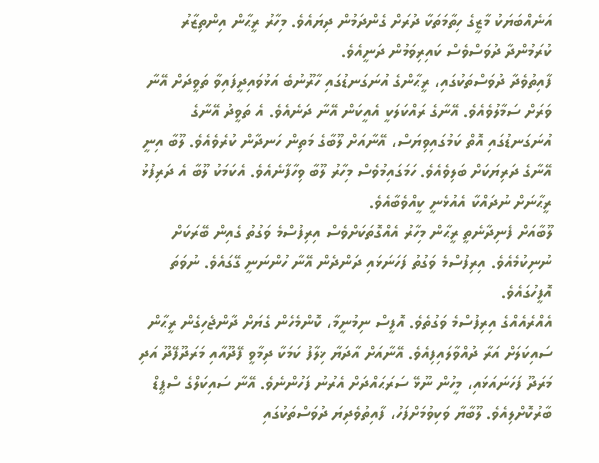އަނެއްބަޔަކު މާޒީގެ ހިތާމަތަކާ ދުރަށް ގެންދަމުން ދިޔައެވެ. މިހާރު ރީޙާން އިންތިޒާރު ކުރަމުންދާ ދުވަސްވެސް ކައިރިވަމުން ދަނީއެވެ.
ފާއިތުވެދާ ދުވަސްތަކުގައި، ރީޙާންގެ އުނަގަނޑުގައި ހާރޫނުބެ އަޅުވައިދީފައިވާ ތަވީދަށް އޭނާ ވަރަށް ސަމާލުވެއެވެ. އޭނާގެ ރައްކަލަކީ އެއީކަން އޭނާ ދަނެއެވެ. އެ ތަވީދު އޭނާގެ އުނަގަނޑުގައި އޮތް ކަމުގައިވިޔަސް، އޭނާއަށް ލޫބާގެ މަތިން ހަނދާން ކުރެވެއެވެ. ލޫބާ އިނީ އޭނާގެ ދަރިޔަކަށް ބަލިވެއެވެ. ހަމަގައިމުވެސް މިހާރު ލޫބާ ވިހާފާނެއެވެ. އެކަމަކު ލޫބާ އެ ދަރިފުޅު ރީޙާނަށް ނުދައްކާ އެއުޅެނީ ކީއްވެބާއެވެ.
ލޫބާއަށް ފެނިދާނެތީ ރީޙާން މިހާރު އެއްގޮތަކަށްވެސް އިރިފުސްމެ ވަގުތު ގެއިން ބޭރަކަށް ނުނިކުމެއެވެ. އިރިފުސްމެ ވަގުތު ފަހަނަޅައި ދަންދެން އޭނާ ހުންނަނީ ގޭގައެވެ. ނުވަތަ އޮފީހުގައެވެ.
އެއްރެއެއްގެ އިރިފުސްމެ ވަގުތެވެ. އޮފީސް ނިމުނީމާ، ކޮންމެހެން ގެޔަށް ދާންޖެހިގެން ރީޙާން ސައިކަލަށް އަރާ ދުއްވާލައިފިއެވެ. އޭނާއަށް އާދަޔާ ޚިލާފު ކަމަކާ ދިމާވީ ފޭދޫއާއި މަރަދޫފޭދޫ އަދި މަރަދޫ ފަހަނައަޅައި، މީހުން ނޫޅޭ ސަރަޙައްދަށް އެރުނު ފަހުންނެވެ. އޭނާ ސައިކަލްގެ ސްޕީޑް ބާރުކޮށްލިއެވެ. ލޫބާޔާ ވަކިވުމަށްފަހު، ފާއިތުވެދިޔަ ދުވަސްތަކުގައި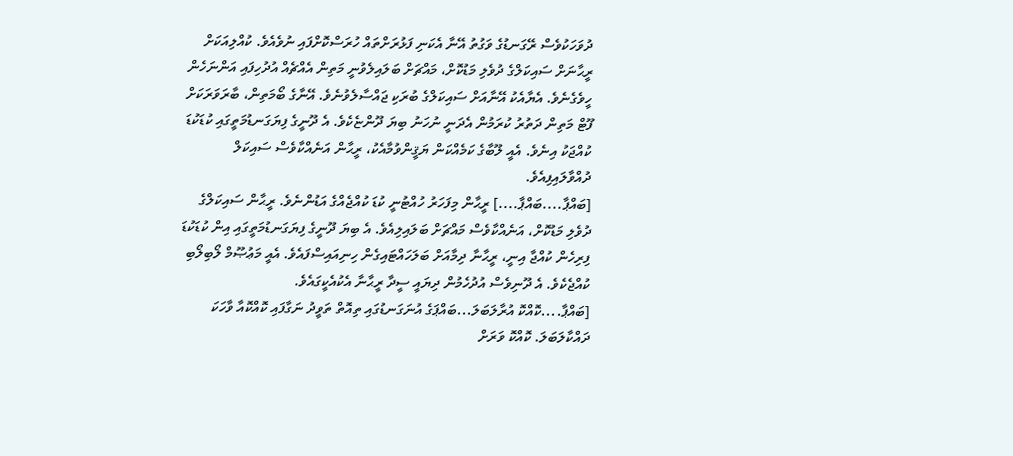ދުވަހަކުވެސް ރޭގަނޑުގެ ވަގުތު އޭނާ އެކަނި ފަޅުރަށްތައް ހުރަސްކޮށްފައި ނުވެއެވެ. ކުއްލިއަކަށް ރީޙާނަށް ސައިކަލްގެ ދުވެލި މަޑުކޮށް، މައްޗަށް ބަލައިލެވުނީ މަތިން އެއްޗެއް އުދުހިފައި އަންނަހެން ހީވެގެނެވެ. އެޔާއެކު އޭނާއަށް ސައިކަލްގެ ބުރަކި ޖައްސާލެވުނެވެ. އޭނާގެ ބޯމަތިން، ބާރަވަރަކަށް ފޫޓް މަތިން ދަތުރު ކުރަމުން އެދަނީ ނުހަނު ބިޔަ ދޫންޏެކެވެ. އެ ދޫނީގެ ފިޔަގަނޑުމަތީގައި ކުޑަކުޑަ ކުއްޖަކު އިނެވެ. އެއީ ލޫބާގެ ކަމެއްކަން ޔަޤީންވުމާއެކު، ރީޙާން އަނެއްކާވެސް ސައިކަލް ދުއްވާލައިފިއެވެ.
[ބައްޕާ....ބައްޕާ....] ރީޙާން މިފަހަރު ހުއްޓުނީ ކުޑަ ކުއްޖެއްގެ އަޑުންނެވެ. ރީޙާން ސައިކަލްގެ ދުވެލި މަޑުކޮށް، އަނެއްކާވެސް މައްޗަށް ބަލައިލިއެވެ. އެ ބިޔަ ދޫނީގެ ފިޔަގަނޑުމަތީގައި އިން ކުޑަކުޑަ ފިރިހެން ކުއްޖާ އިނީ، ރީޙާނާ ދިމާއަށް ބަލަހައްޓައިގެން ހިނިއައިސްފައެވެ. އެއީ މަޢުޞޫމް ލޯބިލޯބި ކުއްޖެކެވެ. އެ ދޫނިވެސް އުދުހެމުން ދިޔައީ ސީދާ ރީޙާނާ އެކުއެކީގައެވެ.
[ބައްޕާ....ކޮއްކޮ އުރާލަބަލަ...ބައްޕަގެ އުނަގަނޑުގައި ތިއޮތް ތަވީދު ނަގާފައި ކޮއްކޮއާ ވާހަކަ ދައްކާލަބަލަ. ކޮއްކޮ ވަރަށް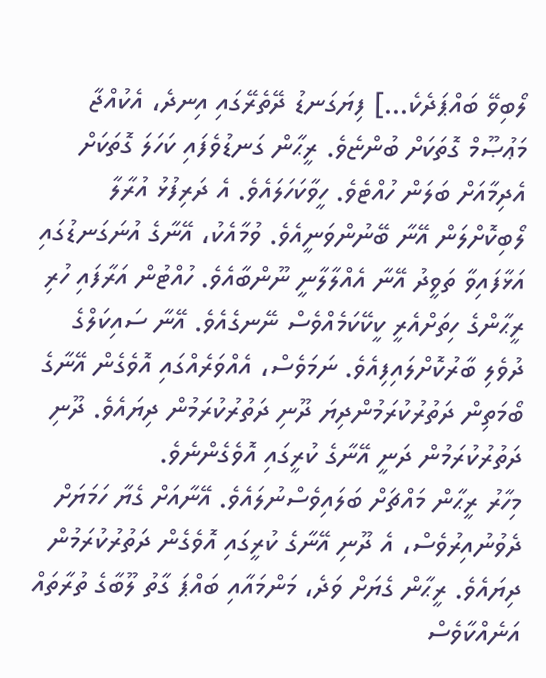ލޯބިވޭ ބައްޕަދެކެ...] ފިޔަގަނޑު ދޭތެރޭގައި އިނދެ، އެކުއްޖާ މަޢުޞޫމް ގޮތަކަށް ބުންޏެވެ. ރީޙާން ގަނޑުވެފައި ކަހަލަ ގޮތަކަށް އެދިމާއަށް ބަލަން ހުއްޓެވެ. ހީވާކަހަލައެވެ. އެ ދަރިފުޅު އުރާލާ ލޯބިކޮށްލަން އޭނާ ބޭނުންވަނީއެވެ. ވުމާއެކު، އޭނާގެ އުނަގަނޑުގައި އަޅާފައިވާ ތަވީދު އޭނާ އެއްލާލާނީ ނޫންބާއެވެ. ހުއްޓުން އަރާފައި ހުރި ރީޙާންގެ ހިތަށްއެރީ ކީކޭކަމެއްވެސް ނޭނގެއެވެ. އޭނާ ސައިކަލްގެ ދުވެލި ބާރުކޮށްލައިފިއެވެ. ނަމަވެސް، އެއްވަރެއްގައި އޮވެގެން އޭނާގެ ބޯމަތިން ދަތުރުކުރަމުންދިޔަ ދޫނި ދަތުރުކުރަމުން ދިޔައެވެ. ދޫނި ދަތުރުކުރަމުން ދަނީ އޭނާގެ ކުރީގައި އޮވެގެންނެވެ.
މިހާރު ރީޙާން މައްޗަށް ބަލައިވެސްނުލައެވެ. އޭނާއަށް ގެޔާ ހަމަޔަށް ދެވުނުއިރުވެސް، އެ ދޫނި އޭނާގެ ކުރީގައި އޮވެގެން ދަތުރުކުރަމުން ދިޔައެވެ. ރީޙާން ގެޔަށް ވަދެ، މަންމައާއި ބައްޕަ ގާތު ލޫބާގެ ތުރާތައް އަނެއްކާވެސް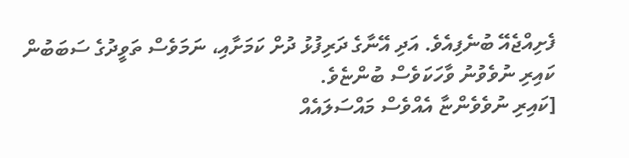ފެށިއްޖެއޭ ބުނެފިއެވެ. އަދި އޭނާގެ ދަރިފުޅު ދުށް ކަމަށާއި، ނަމަވެސް ތަވީދުގެ ސަބަބުން ކައިރި ނުވެވުނު ވާހަކަވެސް ބުންޏެވެ.
[ކައިރި ނުވެވެންޏާ އެއްވެސް މައްސަލައެއް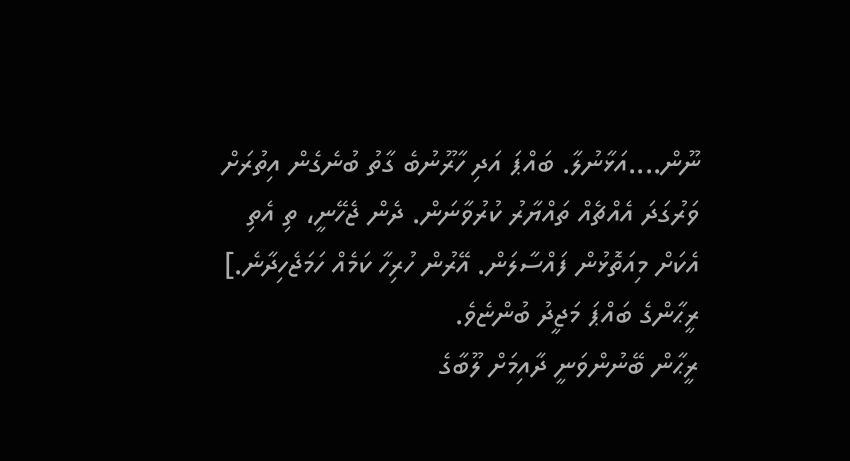ނޫން....އަޅާނުލާ. ބައްޕަ އަދި ހާރޫނުބެ ގާތު ބުނެގެން އިތުރަށް ވަރުގަދަ އެއްޗެއް ތައްޔާރު ކުރުވާނަން. ދެން ޖެހޭނީ، ތި އެތި އެކަށް މިއަތޮޅުން ފައްސާލަން. އޭރުން ހުރިހާ ކަމެއް ހަމަޖެހިދާނެ.] ރީޙާންގެ ބައްޕަ މަޖީދު ބުންޏެވެ.
ރީޙާން ބޭނުންވަނީ ދާއިމަށް ލޫބާގެ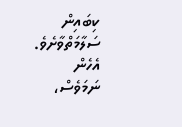ކިބައިން ސަލާމަތްވާށެވެ. އެހެން ނަމަވެސް،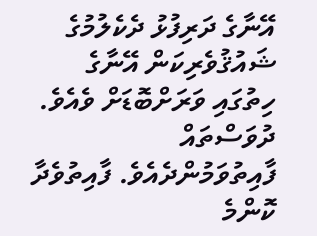އޭނާގެ ދަރިފުޅު ދެކެލުމުގެ ޝައުޤުވެރިކަން އޭނާގެ ހިތުގައި ވަރަށްބޮޑަށް ވެއެވެ.
ދުވަސްތައް ފާއިތުވަމުންދެއެވެ. ފާއިތުވެދާ ކޮންމެ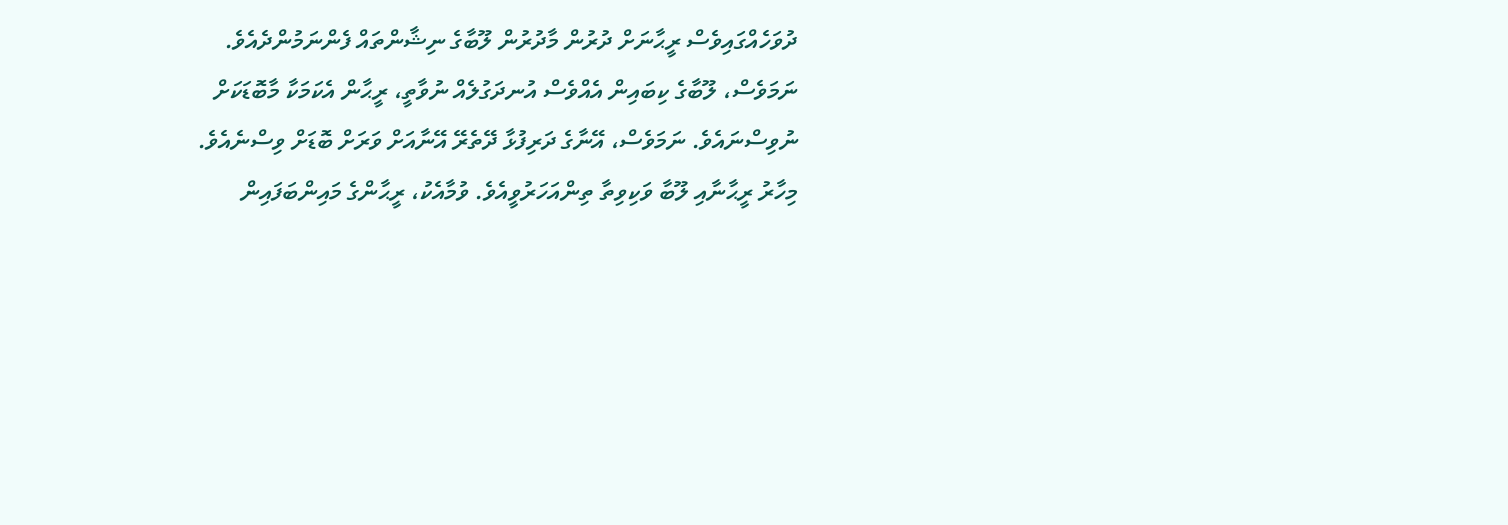ދުވަހެއްގައިވެސް ރީޙާނަށް ދުރުން މާދުރުން ލޫބާގެ ނިޝާންތައް ފެންނަމުންދެއެވެ. ނަމަވެސް، ލޫބާގެ ކިބައިން އެއްވެސް އުނދަގުލެއް ނުވާތީ، ރީޙާން އެކަމަކާ މާބޮޑަކަށް ނުވިސްނައެވެ. ނަމަވެސް، އޭނާގެ ދަރިފުޅާ ދޭތެރޭ އޭނާއަށް ވަރަށް ބޮޑަށް ވިސްނެއެވެ.
މިހާރު ރީޙާނާއި ލޫބާ ވަކިވިތާ ތިންއަހަރުވީއެވެ. ވުމާއެކު، ރީޙާންގެ މައިންބަފައިން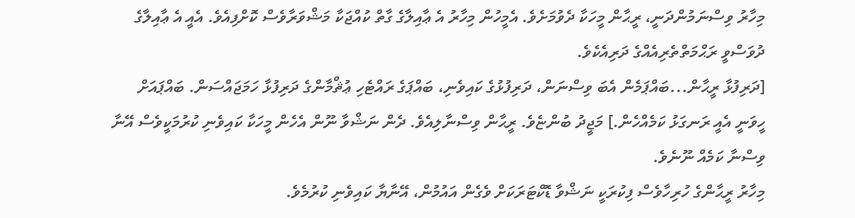މިހާރު ވިސްނަމުންދަނީ، ރީޙާން މީހަކާ ދެވުމަށެވެ. އެމީހުން މިހާރު އެ ޢާއިލާގެ ގާތް ކުއްޖަކާ މަޝްވަރާވެސް ކޮށްފިއެވެ. އެއީ އެ ޢާއިލާގެ ދުވަސްވީ ރަޙްމަތްތެރިއެއްގެ ދަރިއެކެވެ.
[ދަރިފުޅާ ރީޙާން...ބައްޕަމެން އެބަ ވިސްނަން، ދަރިފުޅުގެ ކައިވެނި، ބައްޕަގެ ރައްޓެހި ޢުޘްމާންގެ ދަރިފުޅާ ހަމަޖައްސަން. ބައްޕައަށް ހީވަނީ އެއީ ރަނގަޅު ކަމެއްހެން.] މަޖީދު ބުންޏެވެ. ރީޙާން ވިސްނާލިއެވެ. ދެން ނަޝްވާ ނޫން އެހެން މީހަކާ ކައިވެނި ކުރުމަކީވެސް އޭނާ ވިސްނާ ކަމެއް ނޫނެވެ.
މިހާރު ރީޙާންގެ ހުރިހާވެސް ފިކުރަކީ ނަޝްވާ ޑޮކްޓަރަކަށް ވެގެން އައުމުން، އޭނާޔާ ކައިވެނި ކުރުމެވެ.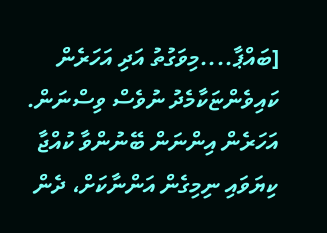[ބައްޕާ....މިވަގުތު އަދި އަހަރެން ކައިވެންޏަކާމެދު ނުވެސް ވިސްނަން. އަހަރެން އިންނަން ބޭނުންވާ ކުއްޖާ ކިޔަވައި ނިމިގެން އަންނާކަށް، ދެން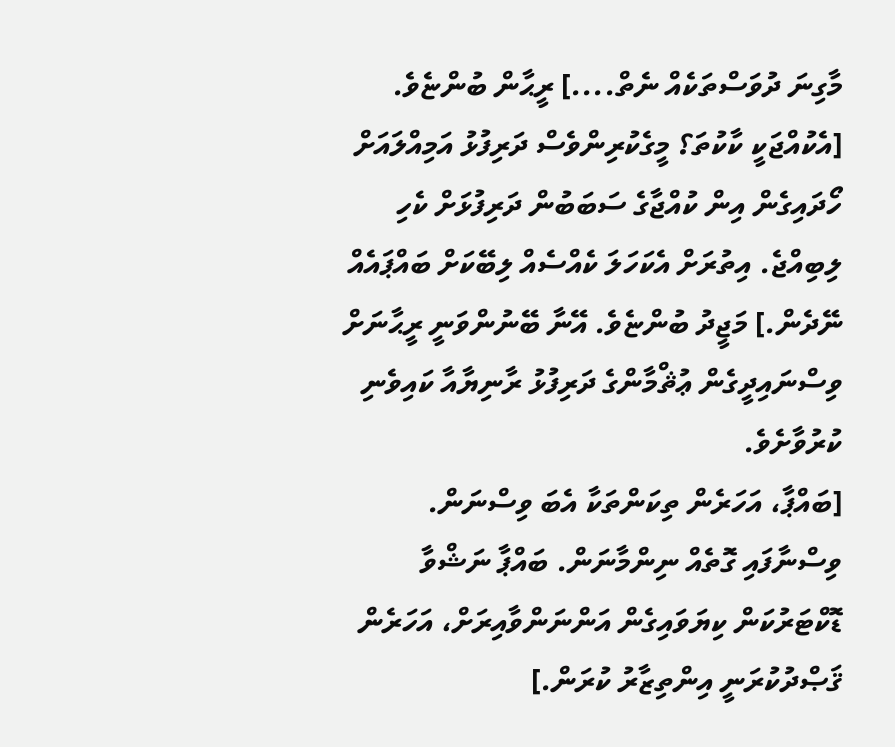މާގިނަ ދުވަސްތަކެއް ނެތް....] ރީޙާން ބުންޏެވެ.
[އެކުއްޖަކީ ކާކުތަ؟ މީގެކުރިންވެސް ދަރިފުޅު އަމިއްލައަށް ހޯދައިގެން އިން ކުއްޖާގެ ސަބަބުން ދަރިފުޅަށް ކެހި ލިބިއްޖެ. އިތުރަށް އެކަހަލަ ކެއްސެއް ލިބޭކަށް ބައްޕައެއް ނޭދެން.] މަޖީދު ބުންޏެވެ. އޭނާ ބޭނުންވަނީ ރީޙާނަށް ވިސްނައިދީގެން ޢުޘްމާންގެ ދަރިފުޅު ރާނިޔާއާ ކައިވެނި ކުރުވާށެވެ.
[ބައްޕާ، އަހަރެން ތިކަންތަކާ އެބަ ވިސްނަން. ވިސްނާފައި ގޮތެއް ނިންމާނަން. ބައްޕާ ނަޝްވާ ޑޮކްޓަރުކަން ކިޔަވައިގެން އަންނަންވާއިރަށް، އަހަރެން ޤަޞްދުކުރަނީ އިންތިޒާރު ކުރަން.]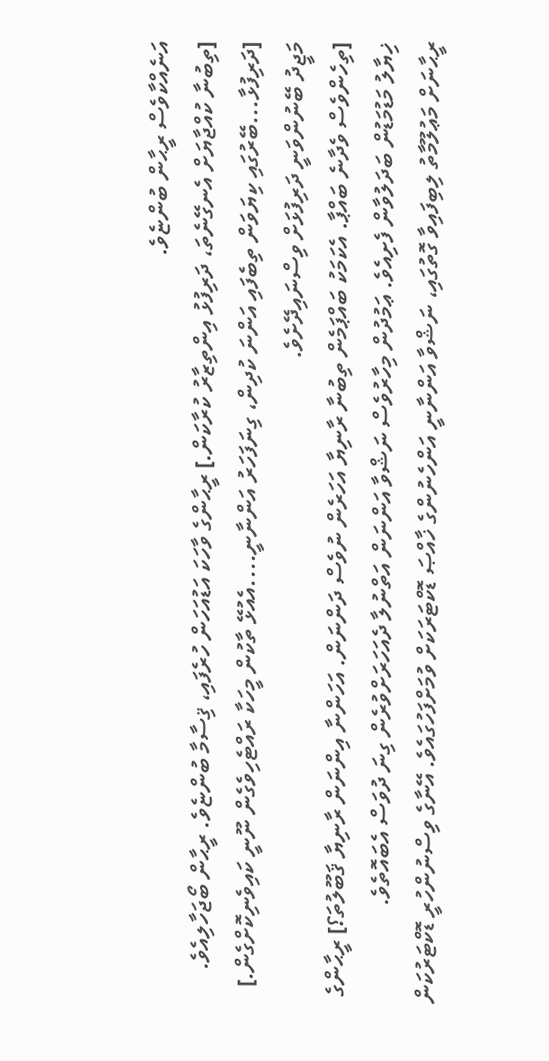އަނެއްކާވެސް ރީޙާން ބުންޏެވެ.
[ތިބުނާ ކުއްޖާޔަށް އެނގޭނެތަ، ދަރިފުޅު އިންތިޒާރު ކުރާކަން.] ރީޙާންގެ ވާހަކަ އަޑުއަހަން ހުރެފައި، ޤިސާމާ ބުންޏެވެ. ރީޙާން ބޯޖަހާލިއެވެ.
[ދަރިފުޅާ...ބޭރުގައި ކިޔަވަން ތިބެފައި އަންނަ ކުދިން، ގިނަފަހަރު އަންނާނީ....އެއުޅޭ ތާކުން މީހަކާ ރައްޓެހިވެގެން ނޫނީ ކައިވެނިކޮށްގެން.] މަޖީދު ބޭނުންވަނީ ދަރިފުޅަށް ވިސްނައިދޭށެވެ.
[ތިހެންވެސް ވެދާނެ ބައްޕާ. އެކަމަކު ބައްޕަމެން ތިބުނާ ރާނިޔާ އަހަރެން ނުވެސް ދަންނަން. އަހަންނާ އިންނަން ރާނިޔާ ޤަބޫލުތަ؟] ރީޙާންގެ ޚިޔާލު މަޑުމަޑުން ބަދަލުވާން ފެށިއެވެ. ޢަމުދުން މިހާރުވެސް ނަޝްވާ އަންނަން އަތްނުލާ ދެއަހަރަށްވުރެން ގިނަ ދުވަސް އެބައޮތެވެ.
ރީޙާނަށް މަޢުލޫމާތު ލިބިފައިވާ ގޮތުގައި، ނަޝްވާ އަންނާނީ އަންހެނުންގެ ޚާއްޞަ ޑޮކްޓަރަކަށް ވުމަށްފަހުގައެވެ. އޭނާގެ ވިސްނުންހުރީ ޑޮކްޓަރުކަން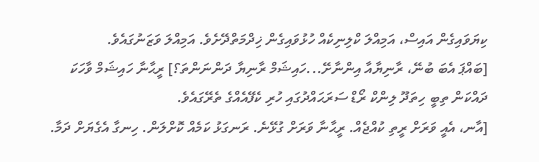ކިޔަވައިގެން އައިސް، އަމިއްލަ ކްލިނިކެއް ހުޅުވައިގެން ޚިދްމަތްދޭށެވެ. އަމިއްލަ ވަޒަނުގައެވެ.
[ބައްޕަ އެބަ ބުނޭ، ރާނިޔާއާ އިންނާށޭ...ހައިޝަމް ރާނިޔާ ދަންނަންތަ؟] ރީޙާނާ ހައިޝަމް ވާހަކަ ދައްކަން ތިބީ ހިތަދޫ ލިންކް ރޯޑް ސަރަޙައްދުގައި ހުރި ކެފޭއެއްގެ ތެރޭގައެވެ.
[އާނ، އެއީ ވަރަށް ރީތި ކުއްޖެއް. ރީޙާނާ ވަރަށް ގުޅޭނެ. ރަނގަޅު ކަމެއް ކޮށްލަން. ހިނގާ އެގެޔަށް ދަމާ.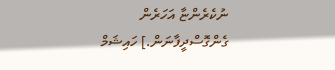ނުކެރެންޏާ އަހަރެން ގެންގޮސްދީފާނަން.] ހައިޝަމް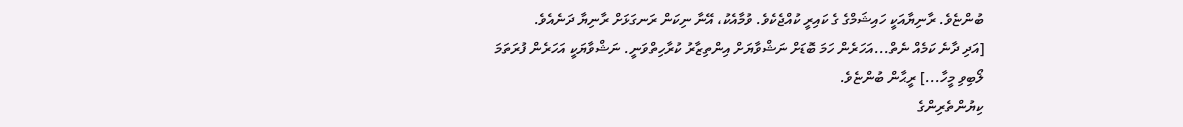ބުންޏެވެ. ރާނިޔާއަކީ ހައިޝަމްގެ ގެ ކައިރީ ކުއްޖެކެވެ. ވުމާއެކު، އޭނާ ނިކަން ރަނގަޅަށް ރާނިޔާ ދަނެއެވެ.
[އަދި ދާނެ ކަމެއް ނެތް...އަހަރެން ހަމަ ބޮޑަށް ނަޝްވާޔަށް އިންތިޒާރު ކުރާހިތްވަނީ. ނަޝްވާޔަކީ އަހަރެން ފުރަތަމަ ލޯބިވި މީހާ...] ރީޙާން ބުންޏެވެ.
ކިޔުންތެރިންގެ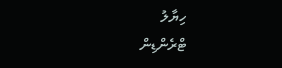ހިޔާލު
ޓްރެންޑިން